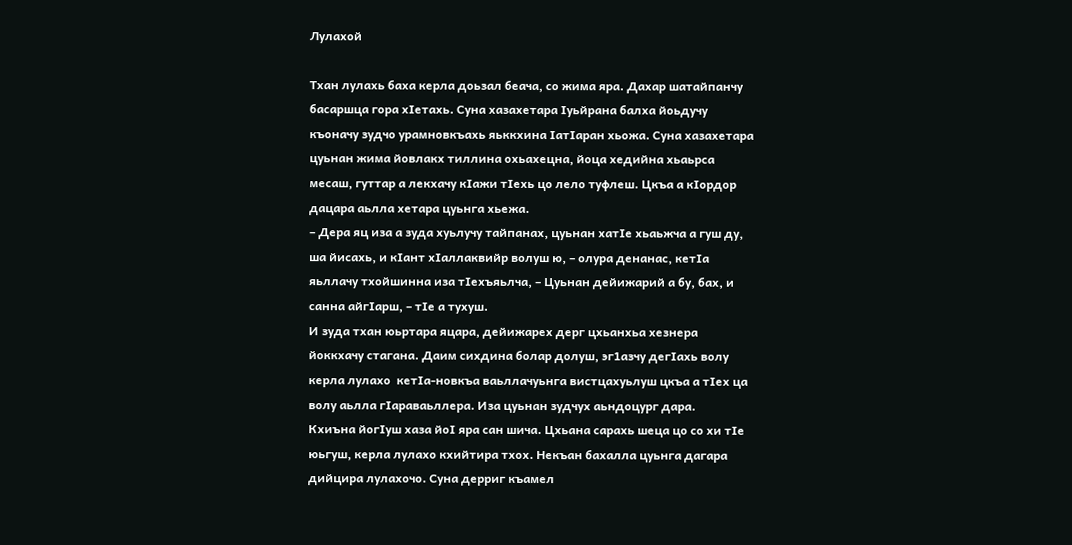Лулахой

Тхан лулахь баха керла доьзал беача, со жима яра. Дахар шатайпанчу басаршца гора хIетахь. Суна хазахетара Iуьйрана балха йоьдучу къоначу зудчо урамновкъахь яьккхина IатIаран хьожа. Суна хазахетара цуьнан жима йовлакх тиллина охьахецна, йоца хедийна хьаьрса месаш, гуттар а лекхачу кIажи тIехь цо лело туфлеш. Цкъа а кIордор дацара аьлла хетара цуьнга хьежа.
– Дера яц иза а зуда хуьлучу тайпанах, цуьнан хатIе хьаьжча а гуш ду, ша йисахь, и кIант хIаллаквийр волуш ю, – олура денанас, кетIа яьллачу тхойшинна иза тIехъяьлча, – Цуьнан дейижарий а бу, бах, и санна айгIарш, – тIе а тухуш.
И зуда тхан юьртара яцара, дейижарех дерг цхьанхьа хезнера йоккхачу стагана. Даим сихдина болар долуш, эг1азчу дегIахь волу керла лулахо  кетIа-новкъа ваьллачуьнга вистцахуьлуш цкъа а тIех ца волу аьлла гIараваьллера. Иза цуьнан зудчух аьндоцург дара.
Кхиъна йогIуш хаза йоI яра сан шича. Цхьана сарахь шеца цо со хи тIе юьгуш, керла лулахо кхийтира тхох. Некъан бахалла цуьнга дагара дийцира лулахочо. Суна дерриг къамел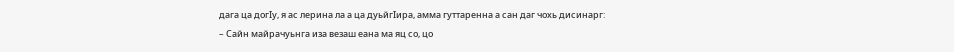дага ца догIу, я ас лерина ла а ца дуьйгIира, амма гуттаренна а сан даг чохь дисинарг:
– Сайн майрачуьнга иза везаш еана ма яц со, цо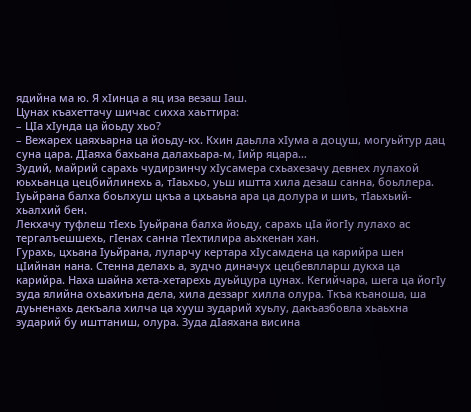ядийна ма ю. Я хIинца а яц иза везаш Iаш.
Цунах къахеттачу шичас сихха хаьттира:
– ЦIа хIунда ца йоьду хьо?
– Вежарех цаяхьарна ца йоьду-кх. Кхин даьлла хIума а доцуш, могуьйтур дац суна цара. ДIаяха бахьана далахьара-м, Iийр яцара…
Зудий, майрий сарахь чудирзинчу хIусамера схьахезачу девнех лулахой юьхьанца цецбийлинехь а, тIаьхьо, уьш иштта хила дезаш санна, боьллера. Iуьйрана балха боьлхуш цкъа а цхьаьна ара ца долура и шиъ, тIаьхьий-хьалхий бен.
Лекхачу туфлеш тIехь Iуьйрана балха йоьду, сарахь цIа йогIу лулахо ас тергалъешшехь, гIенах санна тIехтилира аьхкенан хан.
Гурахь, цхьана Iуьйрана, луларчу кертара хIусамдена ца карийра шен цIийнан нана. Стенна делахь а, зудчо диначух цецбевлларш дукха ца карийра. Наха шайна хета-хетарехь дуьйцура цунах. Кегийчара, шега ца йогIу зуда ялийна охьахиъна дела, хила деззарг хилла олура. Ткъа къаноша, ша дуьненахь декъала хилча ца хууш зударий хуьлу, дакъазбовла хьаьхна зударий бу ишттаниш, олура. Зуда дIаяхана висина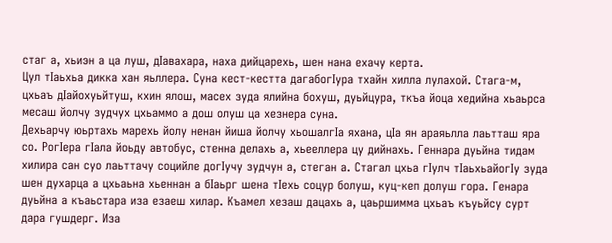стаг а, хьиэн а ца луш, дIавахара, наха дийцарехь, шен нана ехачу керта.
Цул тIаьхьа дикка хан яьллера. Суна кест-кестта дагабогIура тхайн хилла лулахой. Стага-м, цхьаъ дIайохуьйтуш, кхин ялош, масех зуда ялийна бохуш, дуьйцура, ткъа йоца хедийна хьаьрса месаш йолчу зудчух цхьаммо а дош олуш ца хезнера суна.
Дехьарчу юьртахь марехь йолу ненан йиша йолчу хьошалгIа яхана, цIа ян араяьлла лаьтташ яра со. РогIера гIала йоьду автобус, стенна делахь а, хьееллера цу дийнахь. Геннара дуьйна тидам хилира сан суо лаьттачу социйле догIучу зудчун а, стеган а. Стагал цхьа гIулч тIаьхьайогIу зуда шен духарца а цхьаьна хьеннан а бIаьрг шена тIехь соцур болуш, куц-кеп долуш гора. Генара дуьйна а къаьстара иза езаеш хилар. Къамел хезаш дацахь а, цаьршимма цхьаъ къуьйсу сурт дара гушдерг. Иза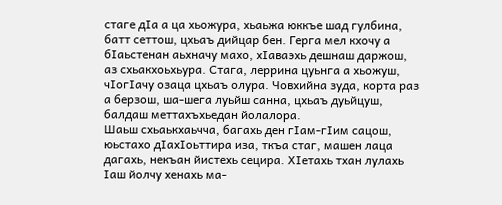стаге дIа а ца хьожура, хьаьжа юккъе шад гулбина, батт сеттош, цхьаъ дийцар бен. Герга мел кхочу а бIаьстенан аьхначу махо, хIаваэхь дешнаш даржош, аз схьакхоьхьура. Стага, леррина цуьнга а хьожуш, чIогIачу озаца цхьаъ олура. Човхийна зуда, корта раз а берзош, ша-шега луьйш санна, цхьаъ дуьйцуш, балдаш меттахъхьедан йолалора.
Шаьш схьаькхаьчча, багахь ден гIам-гIим сацош, юьстахо дIахIоьттира иза, ткъа стаг, машен лаца дагахь, некъан йистехь сецира. ХIетахь тхан лулахь Iаш йолчу хенахь ма-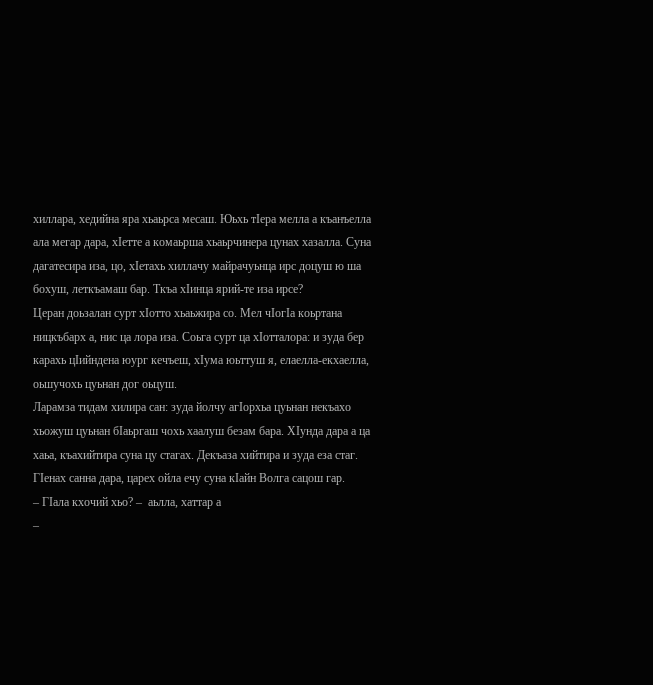хиллара, хедийна яра хьаьрса месаш. Юьхь тIера мелла а къанъелла ала мегар дара, хIетте а комаьрша хьаьрчинера цунах хазалла. Суна дагатесира иза, цо, хIетахь хиллачу майрачуьнца ирс доцуш ю ша бохуш, леткъамаш бар. Ткъа хIинца ярий-те иза ирсе?
Церан доьзалан сурт хIотто хьаьжира со. Мел чIогIа коьртана ницкъбарх а, нис ца лора иза. Соьга сурт ца хIотталора: и зуда бер карахь цIийндена юург кечъеш, хIума юьттуш я, елаелла-екхаелла, оьшучохь цуьнан дог оьцуш.
Ларамза тидам хилира сан: зуда йолчу агIорхьа цуьнан некъахо хьожуш цуьнан бIаьргаш чохь хаалуш безам бара. ХIунда дара а ца хаьа, къахийтира суна цу стагах. Декъаза хийтира и зуда еза стаг.
ГIенах санна дара, царех ойла ечу суна кIайн Волга сацош гар.
– ГIала кхочий хьо? –  аьлла, хаттар а
–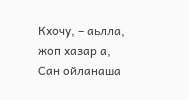Кхочу, – аьлла, жоп хазар а,
Сан ойланаша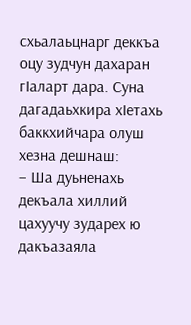схьалаьцнарг деккъа оцу зудчун дахаран гIаларт дара. Суна дагадаьхкира хIетахь баккхийчара олуш хезна дешнаш:
– Ша дуьненахь декъала хиллий цахуучу зударех ю дакъазаяла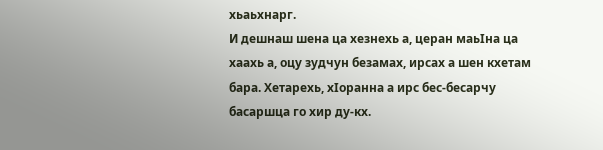хьаьхнарг.
И дешнаш шена ца хезнехь а, церан маьIна ца хаахь а, оцу зудчун безамах, ирсах а шен кхетам бара. Хетарехь, хIоранна а ирс бес-бесарчу басаршца го хир ду-кх.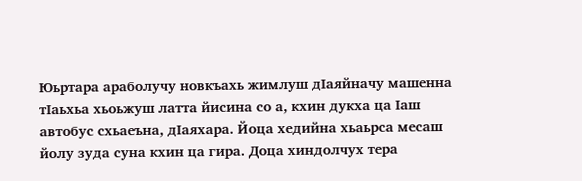Юьртара араболучу новкъахь жимлуш дIаяйначу машенна тIаьхьа хьоьжуш латта йисина со а, кхин дукха ца Iаш автобус схьаеъна, дIаяхара. Йоца хедийна хьаьрса месаш йолу зуда суна кхин ца гира. Доца хиндолчух тера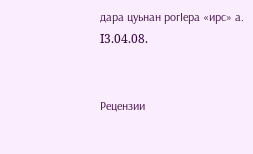дара цуьнан рогIера «ирс» а.
I3.04.08.


Рецензии